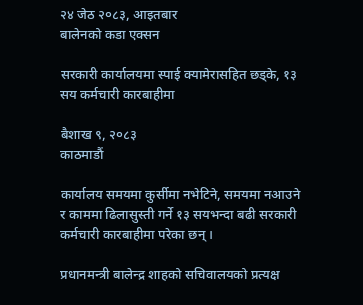२४ जेठ २०८३, आइतबार
बालेनको कडा एक्सन

सरकारी कार्यालयमा स्पाई क्यामेरासहित छड्के, १३ सय कर्मचारी कारबाहीमा

बैशाख ९, २०८३
काठमाडौं

कार्यालय समयमा कुर्सीमा नभेटिने, समयमा नआउने र काममा ढिलासुस्ती गर्ने १३ सयभन्दा बढी सरकारी कर्मचारी कारबाहीमा परेका छन् ।

प्रधानमन्त्री बालेन्द्र शाहको सचिवालयको प्रत्यक्ष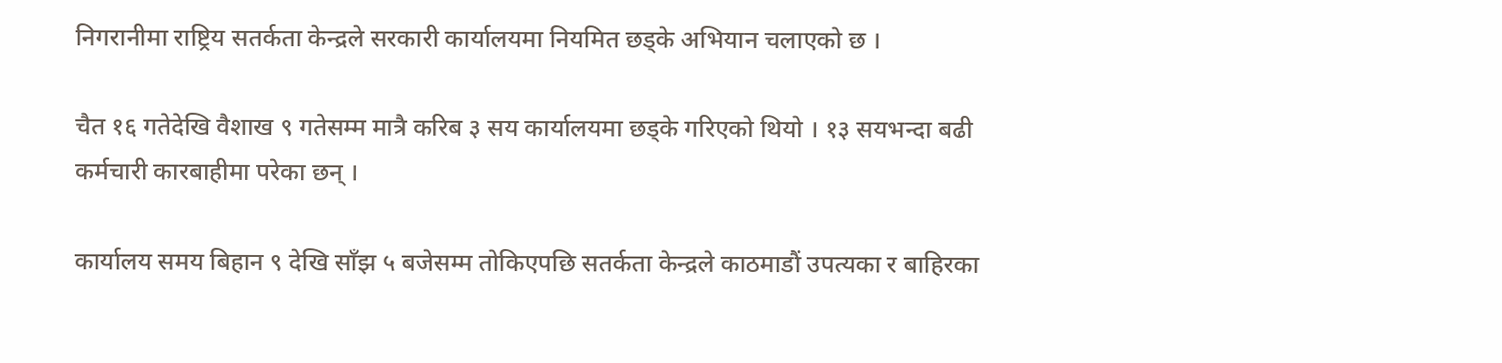निगरानीमा राष्ट्रिय सतर्कता केन्द्रले सरकारी कार्यालयमा नियमित छड्के अभियान चलाएको छ ।

चैत १६ गतेदेखि वैशाख ९ गतेसम्म मात्रै करिब ३ सय कार्यालयमा छड्के गरिएको थियो । १३ सयभन्दा बढी कर्मचारी कारबाहीमा परेका छन् ।

कार्यालय समय बिहान ९ देखि साँझ ५ बजेसम्म तोकिएपछि सतर्कता केन्द्रले काठमाडौं उपत्यका र बाहिरका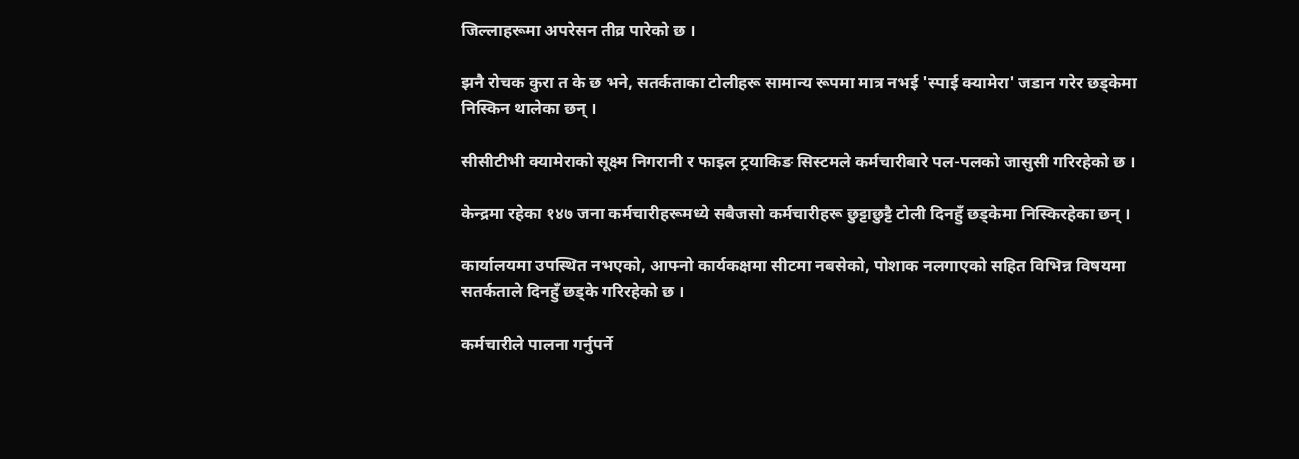जिल्लाहरूमा अपरेसन तीव्र पारेको छ ।

झनै रोचक कुरा त के छ भने, सतर्कताका टोलीहरू सामान्य रूपमा मात्र नभई 'स्पाई क्यामेरा' जडान गरेर छड्केमा निस्किन थालेका छन् ।

सीसीटीभी क्यामेराको सूक्ष्म निगरानी र फाइल ट्रयाकिङ सिस्टमले कर्मचारीबारे पल-पलको जासुसी गरिरहेको छ ।

केन्द्रमा रहेका १४७ जना कर्मचारीहरूमध्ये सबैजसो कर्मचारीहरू छुट्टाछुट्टै टोली दिनहुँ छड्केमा निस्किरहेका छन् ।

कार्यालयमा उपस्थित नभएको, आफ्नो कार्यकक्षमा सीटमा नबसेको, पोशाक नलगाएको सहित विभिन्न विषयमा सतर्कताले दिनहुँ छड्के गरिरहेको छ ।

कर्मचारीले पालना गर्नुपर्ने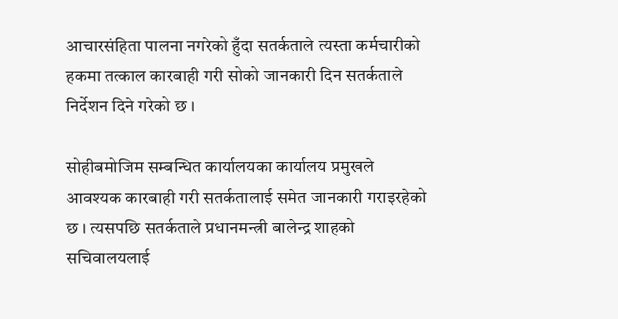आचारसंहिता पालना नगरेको हुँदा सतर्कताले त्यस्ता कर्मचारीको हकमा तत्काल कारबाही गरी सोको जानकारी दिन सतर्कताले निर्देशन दिने गरेको छ ।

सोहीबमोजिम सम्बन्धित कार्यालयका कार्यालय प्रमुखले आवश्यक कारबाही गरी सतर्कतालाई समेत जानकारी गराइरहेको छ । त्यसपछि सतर्कताले प्रधानमन्त्री बालेन्द्र शाहको सचिवालयलाई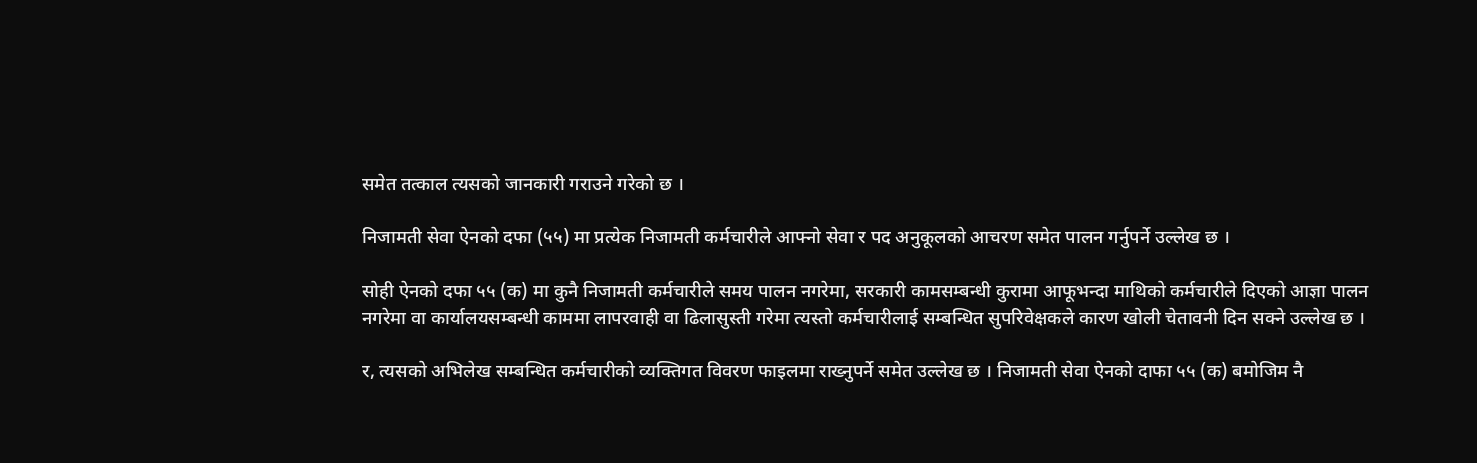समेत तत्काल त्यसको जानकारी गराउने गरेको छ ।

निजामती सेवा ऐनको दफा (५५) मा प्रत्येक निजामती कर्मचारीले आफ्नो सेवा र पद अनुकूलको आचरण समेत पालन गर्नुपर्ने उल्लेख छ ।

सोही ऐनको दफा ५५ (क) मा कुनै निजामती कर्मचारीले समय पालन नगरेमा, सरकारी कामसम्बन्धी कुरामा आफूभन्दा माथिको कर्मचारीले दिएको आज्ञा पालन नगरेमा वा कार्यालयसम्बन्धी काममा लापरवाही वा ढिलासुस्ती गरेमा त्यस्तो कर्मचारीलाई सम्बन्धित सुपरिवेक्षकले कारण खोली चेतावनी दिन सक्ने उल्लेख छ ।

र, त्यसको अभिलेख सम्बन्धित कर्मचारीको व्यक्तिगत विवरण फाइलमा राख्नुपर्ने समेत उल्लेख छ । निजामती सेवा ऐनको दाफा ५५ (क) बमोजिम नै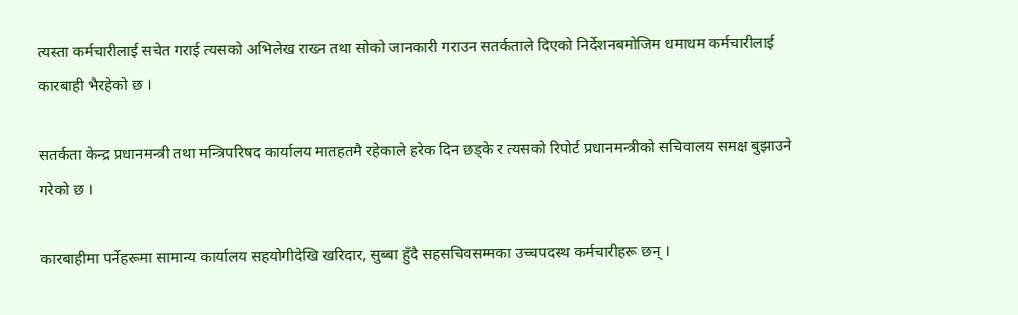त्यस्ता कर्मचारीलाई सचेत गराई त्यसको अभिलेख राख्न तथा सोको जानकारी गराउन सतर्कताले दिएको निर्देशनबमोजिम धमाधम कर्मचारीलाई कारबाही भैरहेको छ ।

सतर्कता केन्द्र प्रधानमन्त्री तथा मन्त्रिपरिषद कार्यालय मातहतमै रहेकाले हरेक दिन छड्के र त्यसको रिपोर्ट प्रधानमन्त्रीको सचिवालय समक्ष बुझाउने गरेको छ ।

कारबाहीमा पर्नेहरूमा सामान्य कार्यालय सहयोगीदेखि खरिदार, सुब्बा हुँदै सहसचिवसम्मका उच्चपदस्थ कर्मचारीहरू छन् ।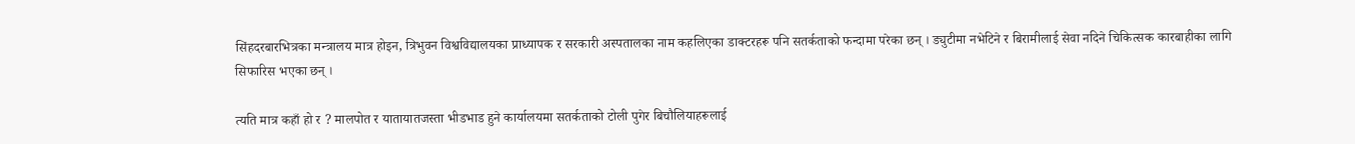सिंहदरबारभित्रका मन्त्रालय मात्र होइन, त्रिभुवन विश्वविद्यालयका प्राध्यापक र सरकारी अस्पतालका नाम कहलिएका डाक्टरहरू पनि सतर्कताको फन्दामा परेका छन् । ड्युटीमा नभेटिने र बिरामीलाई सेवा नदिने चिकित्सक कारबाहीका लागि सिफारिस भएका छन् ।

त्यति मात्र कहाँ हो र ? मालपोत र यातायातजस्ता भीडभाड हुने कार्यालयमा सतर्कताको टोली पुगेर बिचौलियाहरूलाई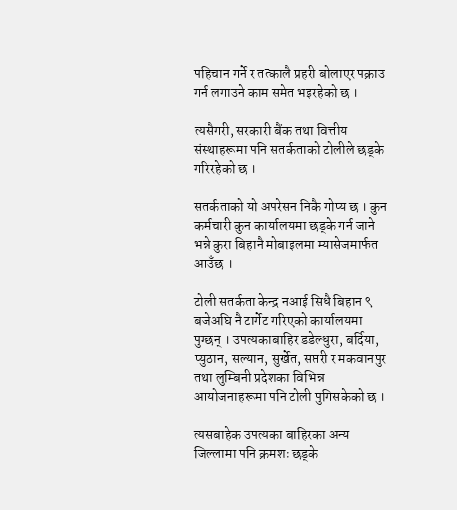पहिचान गर्ने र तत्कालै प्रहरी बोलाएर पक्राउ गर्न लगाउने काम समेत भइरहेको छ ।

त्यसैगरी, सरकारी बैंक तथा वित्तीय संस्थाहरूमा पनि सतर्कताको टोलीले छड्के गरिरहेको छ ।

सतर्कताको यो अपरेसन निकै गोप्य छ । कुन कर्मचारी कुन कार्यालयमा छड्के गर्न जाने भन्ने कुरा बिहानै मोबाइलमा म्यासेजमार्फत आउँछ ।

टोली सतर्कता केन्द्र नआई सिधै बिहान ९ बजेअघि नै टार्गेट गरिएको कार्यालयमा पुग्छन् । उपत्यकाबाहिर डडेल्धुरा, बर्दिया, प्युठान, सल्यान, सुर्खेत, सप्तरी र मकवानपुर तथा लुम्बिनी प्रदेशका विभिन्न आयोजनाहरूमा पनि टोली पुगिसकेको छ ।

त्यसबाहेक उपत्यका बाहिरका अन्य जिल्लामा पनि क्रमशः छड्के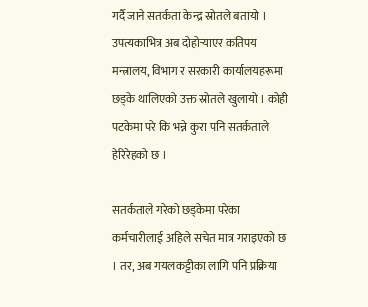गर्दै जाने सतर्कता केन्द्र स्रोतले बतायो । उपत्यकाभित्र अब दोहोर्‍याएर कतिपय मन्त्रालय, विभाग र सरकारी कार्यालयहरूमा छड्के थालिएको उक्त स्रोतले खुलायो । कोही पटकेमा परे कि भन्ने कुरा पनि सतर्कताले हेरिरेहको छ ।

सतर्कताले गरेको छड्केमा परेका कर्मचारीलाई अहिले सचेत मात्र गराइएको छ । तर, अब गयलकट्टीका लागि पनि प्रक्रिया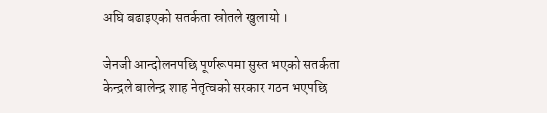अघि बढाइएको सतर्कता स्रोतले खुलायो ।

जेनजी आन्दोलनपछि पूर्णरूपमा सुस्त भएको सतर्कता केन्द्रले बालेन्द्र शाह नेतृत्वको सरकार गठन भएपछि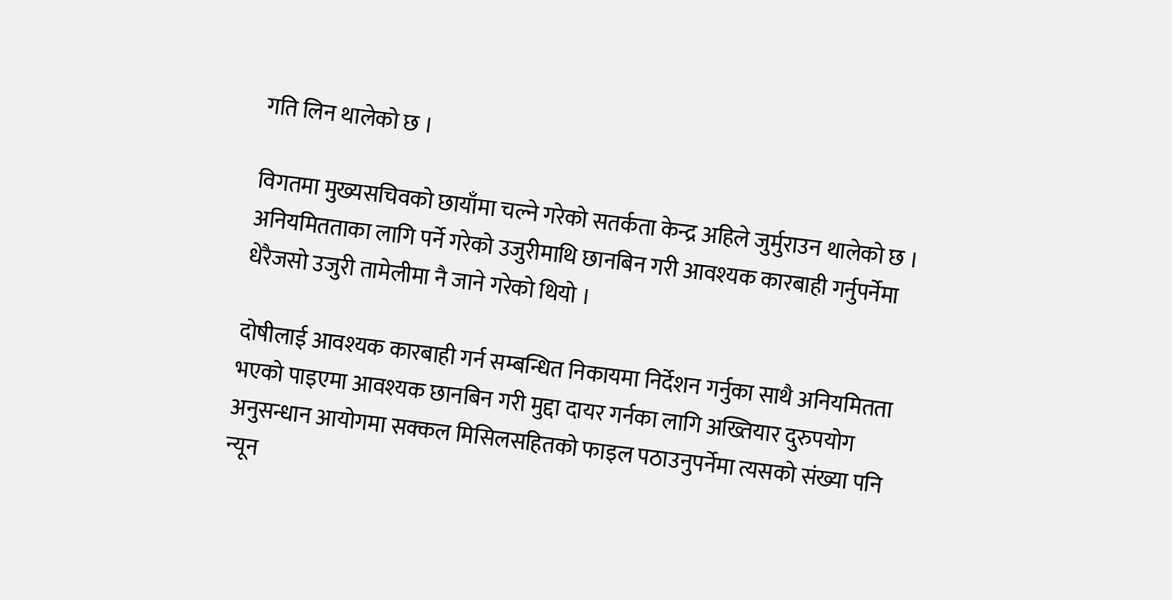गति लिन थालेको छ ।

विगतमा मुख्यसचिवको छायाँमा चल्ने गरेको सतर्कता केन्द्र अहिले जुर्मुराउन थालेको छ । अनियमितताका लागि पर्ने गरेको उजुरीमाथि छानबिन गरी आवश्यक कारबाही गर्नुपर्नेमा धेरैजसो उजुरी तामेलीमा नै जाने गरेको थियो ।

दोषीलाई आवश्यक कारबाही गर्न सम्बन्धित निकायमा निर्देशन गर्नुका साथै अनियमितता भएको पाइएमा आवश्यक छानबिन गरी मुद्दा दायर गर्नका लागि अख्तियार दुरुपयोग अनुसन्धान आयोगमा सक्कल मिसिलसहितको फाइल पठाउनुपर्नेमा त्यसको संख्या पनि न्यून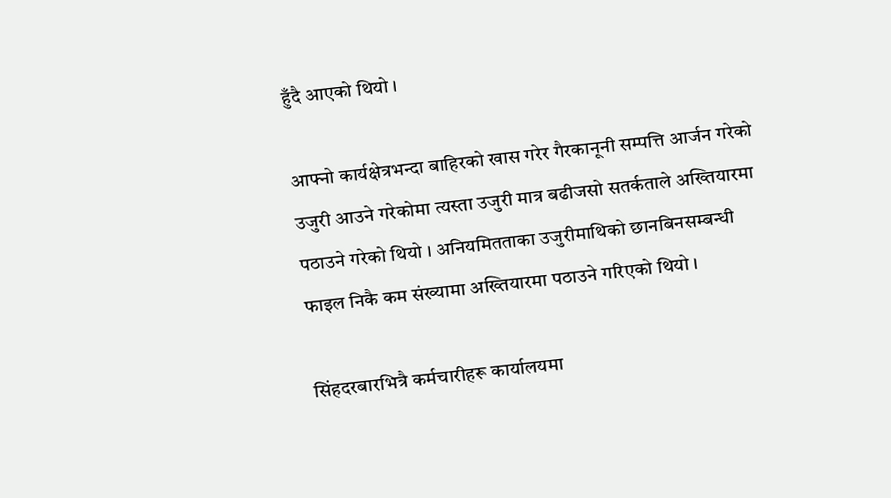हुँदै आएको थियो ।

आफ्नो कार्यक्षेत्रभन्दा बाहिरको खास गरेर गैरकानूनी सम्पत्ति आर्जन गरेको उजुरी आउने गरेकोमा त्यस्ता उजुरी मात्र बढीजसो सतर्कताले अख्तियारमा पठाउने गरेको थियो । अनियमितताका उजुरीमाथिको छानबिनसम्बन्धी फाइल निकै कम संख्यामा अख्तियारमा पठाउने गरिएको थियो ।

सिंहदरबारभित्रै कर्मचारीहरू कार्यालयमा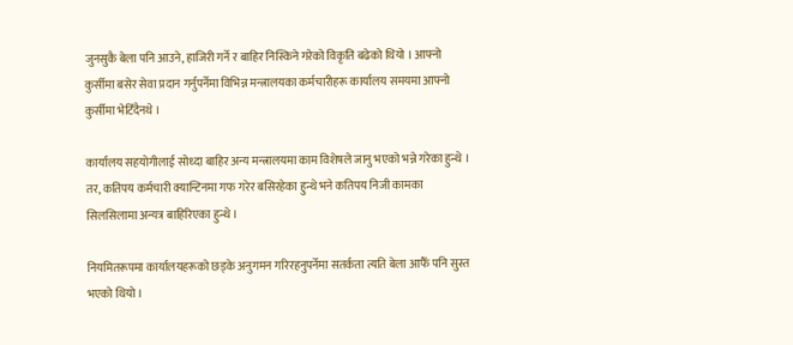जुनसुकै बेला पनि आउने, हाजिरी गर्ने र बाहिर निस्किने गरेको विकृति बढेको थियो । आफ्नो कुर्सीमा बसेर सेवा प्रदान गर्नुपर्नेमा विभिन्न मन्त्रालयका कर्मचारीहरू कार्यालय समयमा आफ्नो कुर्सीमा भेटिँदैनथे ।

कार्यालय सहयोगीलाई सोध्दा बाहिर अन्य मन्त्रालयमा काम विशेषले जानु भएको भन्ने गरेका हुन्थे । तर, कतिपय कर्मचारी क्यान्टिनमा गफ गरेर बसिरहेका हुन्थे भने कतिपय निजी कामका सिलसिलामा अन्यत्र बाहिरिएका हुन्थे ।

नियमितरूपमा कार्यालयहरूको छड्के अनुगमन गरिरहनुपर्नेमा सतर्कता त्यति बेला आफैँ पनि सुस्त भएको थियो ।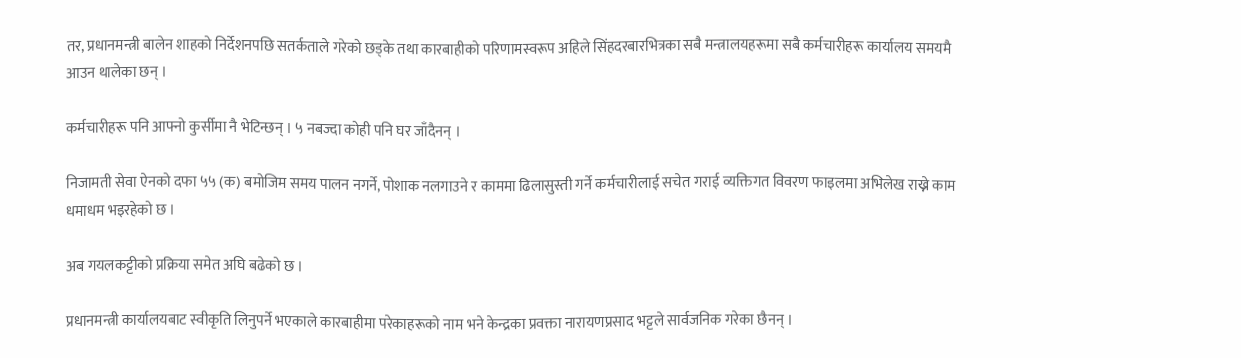तर, प्रधानमन्त्री बालेन शाहको निर्देशनपछि सतर्कताले गरेको छड्के तथा कारबाहीको परिणामस्वरूप अहिले सिंहदरबारभित्रका सबै मन्त्रालयहरूमा सबै कर्मचारीहरू कार्यालय समयमै आउन थालेका छन् ।

कर्मचारीहरू पनि आफ्नो कुर्सीमा नै भेटिन्छन् । ५ नबज्दा कोही पनि घर जाँदैनन् ।

निजामती सेवा ऐनको दफा ५५ (क) बमोजिम समय पालन नगर्ने, पोशाक नलगाउने र काममा ढिलासुस्ती गर्ने कर्मचारीलाई सचेत गराई व्यक्तिगत विवरण फाइलमा अभिलेख राख्ने काम धमाधम भइरहेको छ ।

अब गयलकट्टीको प्रक्रिया समेत अघि बढेको छ ।

प्रधानमन्त्री कार्यालयबाट स्वीकृति लिनुपर्ने भएकाले कारबाहीमा परेकाहरूको नाम भने केन्द्रका प्रवक्ता नारायणप्रसाद भट्टले सार्वजनिक गरेका छैनन् ।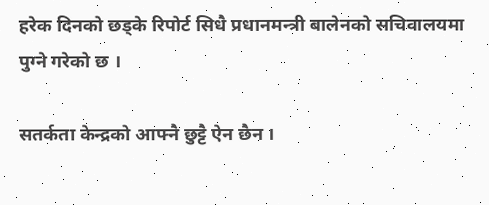हरेक दिनको छड्के रिपोर्ट सिधै प्रधानमन्त्री बालेनको सचिवालयमा पुग्ने गरेको छ ।

सतर्कता केन्द्रको आफ्नै छुट्टै ऐन छैन ।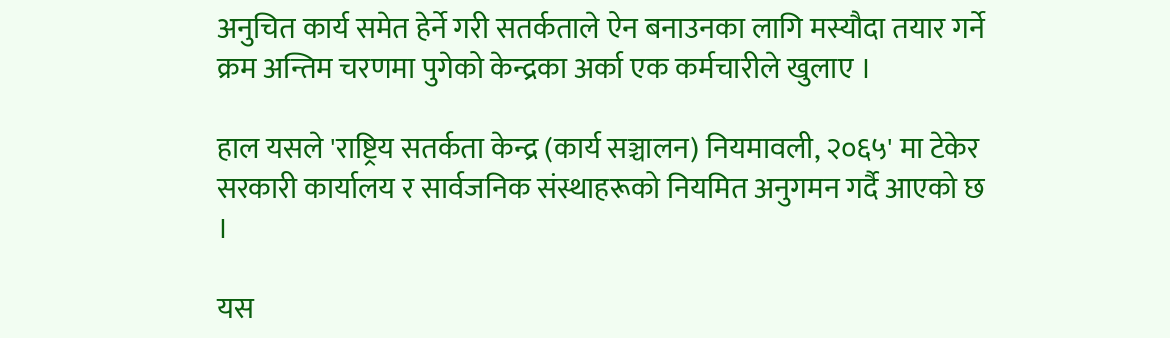अनुचित कार्य समेत हेर्ने गरी सतर्कताले ऐन बनाउनका लागि मस्यौदा तयार गर्ने क्रम अन्तिम चरणमा पुगेको केन्द्रका अर्का एक कर्मचारीले खुलाए ।

हाल यसले 'राष्ट्रिय सतर्कता केन्द्र (कार्य सञ्चालन) नियमावली, २०६५' मा टेकेर सरकारी कार्यालय र सार्वजनिक संस्थाहरूको नियमित अनुगमन गर्दै आएको छ ।

यस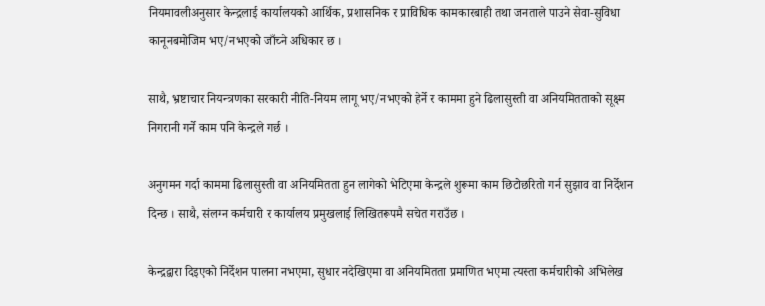नियमावलीअनुसार केन्द्रलाई कार्यालयको आर्थिक, प्रशासनिक र प्राविधिक कामकारबाही तथा जनताले पाउने सेवा-सुविधा कानूनबमोजिम भए/नभएको जाँच्ने अधिकार छ ।

साथै, भ्रष्टाचार नियन्त्रणका सरकारी नीति-नियम लागू भए/नभएको हेर्ने र काममा हुने ढिलासुस्ती वा अनियमितताको सूक्ष्म निगरानी गर्ने काम पनि केन्द्रले गर्छ ।

अनुगमन गर्दा काममा ढिलासुस्ती वा अनियमितता हुन लागेको भेटिएमा केन्द्रले शुरूमा काम छिटोछरितो गर्न सुझाव वा निर्देशन दिन्छ । साथै, संलग्न कर्मचारी र कार्यालय प्रमुखलाई लिखितरूपमै सचेत गराउँछ ।

केन्द्रद्वारा दिइएको निर्देशन पालना नभएमा, सुधार नदेखिएमा वा अनियमितता प्रमाणित भएमा त्यस्ता कर्मचारीको अभिलेख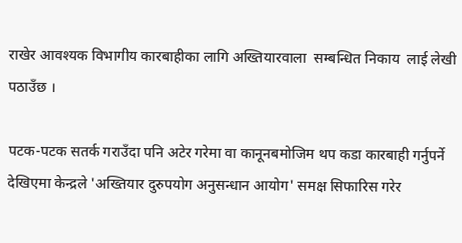राखेर आवश्यक विभागीय कारबाहीका लागि अख्तियारवाला  सम्बन्धित निकाय  लाई लेखी पठाउँछ ।

पटक-पटक सतर्क गराउँदा पनि अटेर गरेमा वा कानूनबमोजिम थप कडा कारबाही गर्नुपर्ने देखिएमा केन्द्रले 'अख्तियार दुरुपयोग अनुसन्धान आयोग' समक्ष सिफारिस गरेर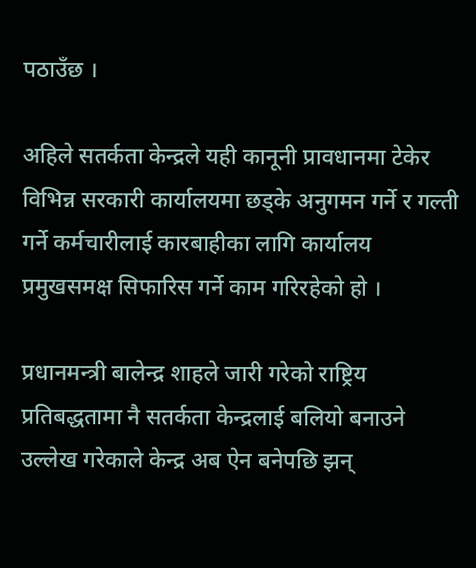पठाउँछ ।

अहिले सतर्कता केन्द्रले यही कानूनी प्रावधानमा टेकेर विभिन्न सरकारी कार्यालयमा छड्के अनुगमन गर्ने र गल्ती गर्ने कर्मचारीलाई कारबाहीका लागि कार्यालय प्रमुखसमक्ष सिफारिस गर्ने काम गरिरहेको हो ।

प्रधानमन्त्री बालेन्द्र शाहले जारी गरेको राष्ट्रिय प्रतिबद्धतामा नै सतर्कता केन्द्रलाई बलियो बनाउने उल्लेख गरेकाले केन्द्र अब ऐन बनेपछि झन्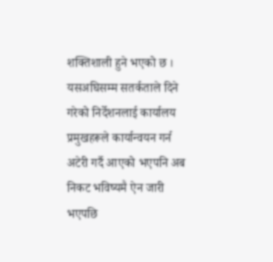शक्तिशाली हुने भएको छ । यसअघिसम्म सतर्कताले दिने गरेको निर्देशनलाई कार्यालय प्रमुखहरूले कार्यान्वयन गर्न अटेरी गर्दै आएको भएपनि अब निकट भविष्यमै ऐन जारी भएपछि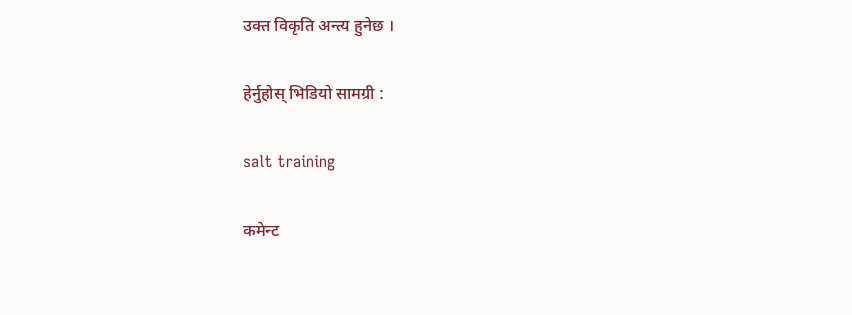उक्त विकृति अन्त्य हुनेछ ।

हेर्नुहोस् भिडियो सामग्री :

salt training

कमेन्ट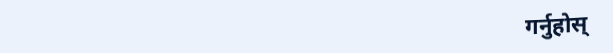गर्नुहोस्